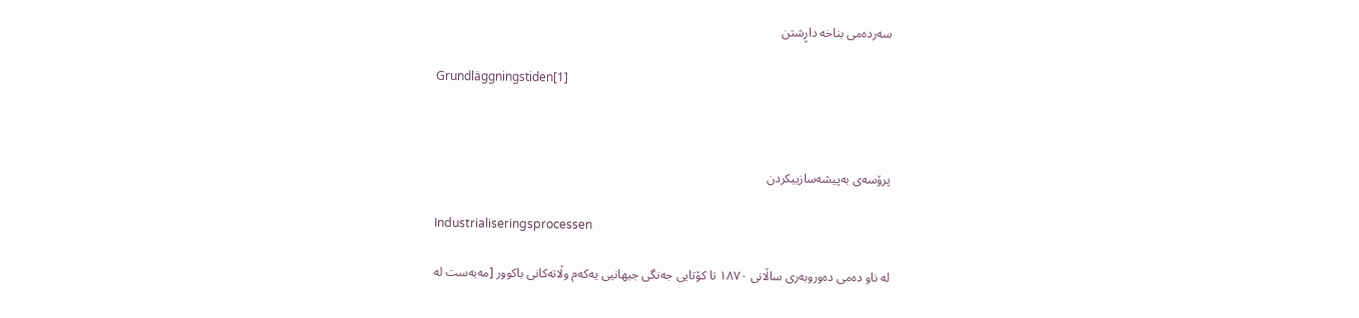سه‌رده‌می بناخه‌ داڕشتن

Grundläggningstiden[1]



پرۆسه‌ی به‌پیشه‌سازییكردن

Industrialiseringsprocessen

له‌ ناو ده‌می ده‌وروبه‌ری ساڵانی ١٨٧٠ تا كۆتایی جه‌نگی جیهانیی یه‌كه‌م وڵاته‌كانی باكوور [مه‌به‌ست له‌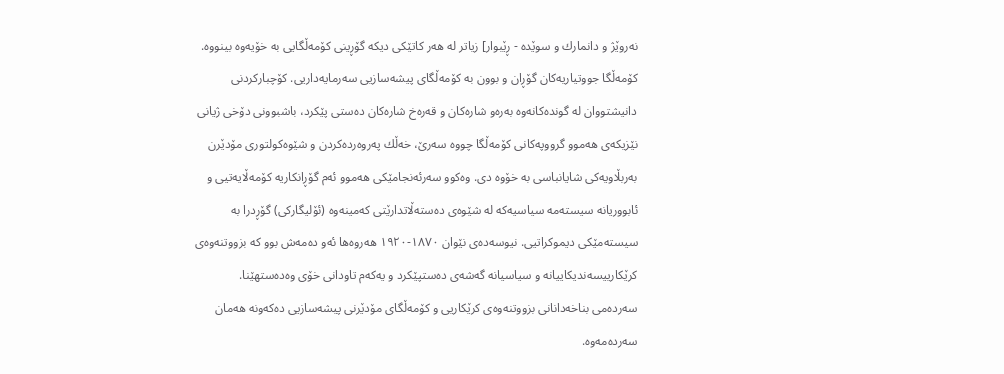نه‌روێژ و دانمارك و سوێده‌ - ڕێبوار] زیاتر له‌ هه‌ر كاتێكی دیكه‌ گۆڕینی كۆمه‌ڵگایی به‌ خۆیه‌وه‌ بینووه‌. كۆمه‌ڵگا جووتیاریه‌كان گۆڕان و بوون به‌ كۆمه‌ڵگای پیشه‌سازیی سه‌رمایه‌داریی. كۆچباركردنی دانیشتووان له‌ گونده‌كانه‌وه‌ به‌ره‌و شاره‌كان و قه‌ره‌خ شاره‌كان ده‌ستی پێكرد، باشبوونی دۆخی ژیانی نێزیكه‌ی هه‌موو گرووپه‌كانی كۆمه‌ڵگا چووه‌ سه‌رێ، خه‌ڵك په‌روه‌رده‌كردن و شێوه‌كولتوری مۆدێرن به‌ربڵاویه‌كی شایانباسی به‌ خۆوه‌ دی. وه‌كوو سه‌رئه‌نجامێكی هه‌موو ئه‌م گۆڕانكاریه‌ كۆمه‌ڵایه‌تیی و ئابووریانه‌ سیسته‌مه‌ سیاسیه‌كه‌ له‌ شێوه‌ی ده‌سته‌ڵاتدارێتی كه‌مینه‌وه‌ (ئۆلیگاركی) گۆڕدرا به‌ سیسته‌مێكی دیموكراتیی. نیوسه‌ده‌ی نێوان ١٨٧٠-١٩٢٠ هه‌روه‌ها ئه‌و ده‌مه‌ش بوو كه‌ بزووتنه‌وه‌ی كرێكارییسه‌ندیكاییانه‌ و سیاسیانه‌ گه‌شه‌ی ده‌ستپێكرد و یه‌كه‌م تاودانی خۆی وه‌ده‌ستهێنا. سه‌رده‌می بناخه‌دانانی بزووتنه‌وه‌ی كرێكاریی و كۆمه‌ڵگای مۆدێرنی پیشه‌سازیی ده‌كه‌ونه‌ هه‌مان سه‌رده‌مه‌وه‌.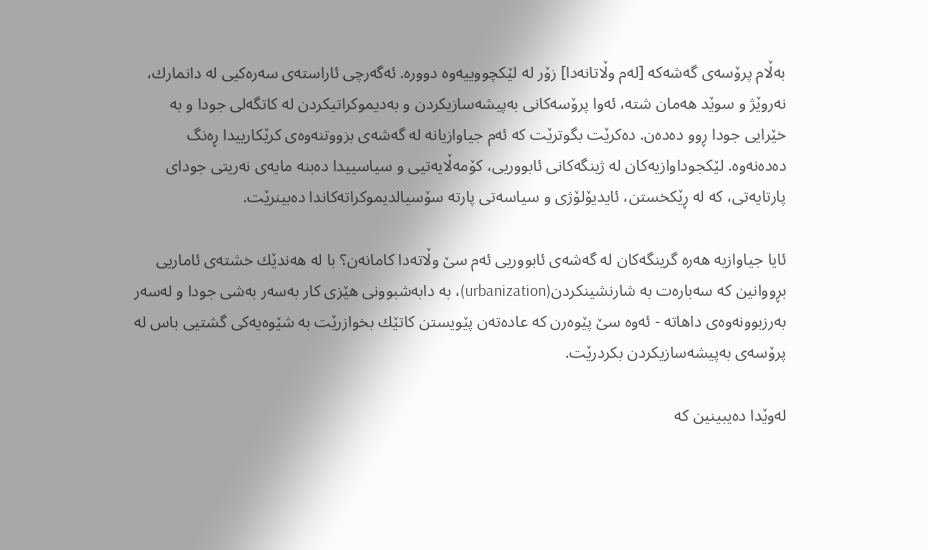به‌ڵام پرۆسه‌ی گه‌شه‌كه‌ [له‌م وڵاتانه‌دا] زۆر له‌ لێكچووییه‌وه‌ دووره‌. ئه‌گه‌رچی ئاراسته‌ی سه‌ره‌كیی له‌ دانمارك، نه‌روێژ و سوێد هه‌مان شته‌، ئه‌وا پرۆسه‌كانی به‌پیشه‌سازیكردن و به‌دیموكراتیكردن له‌ كاتگه‌لی جودا و به‌ خێرایی جودا ڕوو ده‌ده‌ن. ده‌كرێت بگوترێت كه‌ ئه‌م جیاوازیانه‌ له‌ گه‌شه‌ی بزووتنه‌وه‌ی كرێكارییدا ڕه‌نگ ده‌ده‌نه‌وه‌. لێكجوداوازیه‌كان له‌ ژینگه‌كانی ئابووریی، كۆمه‌ڵایه‌تیی و سیاسییدا ده‌بنه‌ مایه‌ی نه‌ریتی جودای پارتایه‌تی، كه‌ له‌ ڕێكخستن، ئایدیۆلۆژی و سیاسه‌تی پارته‌ سۆسیالدیموكراته‌كاندا ده‌بینرێت.

ئایا جیاوازیه‌ هه‌ره‌ گرینگه‌كان له‌ گه‌شه‌ی ئابووریی ئه‌م سێ وڵاته‌دا كامانه‌ن؟ با له‌ هه‌ندێك خشته‌ی ئاماریی بڕووانین كه‌ سه‌باره‌ت به‌ شارنشینكردن(urbanization)، به‌ دابه‌شبوونی هێزی كار به‌سه‌ر به‌شی جودا و له‌سه‌ر به‌رزبوونه‌وه‌ی داهاته‌ - ئه‌وه‌ سێ پێوه‌رن كه‌ عاده‌ته‌ن پێویستن كاتێك بخوازرێت به‌ شێوه‌یه‌كی گشتیی باس له‌ پرۆسه‌ی به‌پیشه‌سازیكردن بكردرێت.

له‌وێدا ده‌یبینین كه‌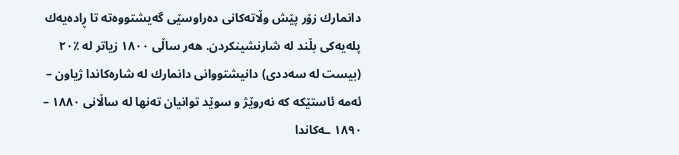دانمارك زۆر پێش وڵاته‌كانی ده‌راوسێی گه‌یشتووه‌ته‌ تا ڕاده‌یه‌ك پله‌یه‌كی بڵند له‌ شارنشینكردن. هه‌ر ساڵی ١٨٠٠ زیاتر له‌ ٪٢٠ (بیست له‌ سه‌ددی) دانیشتووانی دانمارك له‌ شاره‌كاندا ژیاون – ئه‌مه‌ ئاستێكه‌ كه‌ نه‌روێژ و سوێد توانیان ته‌نها له‌ ساڵانی ١٨٨٠ – ١٨٩٠ ـه‌كاندا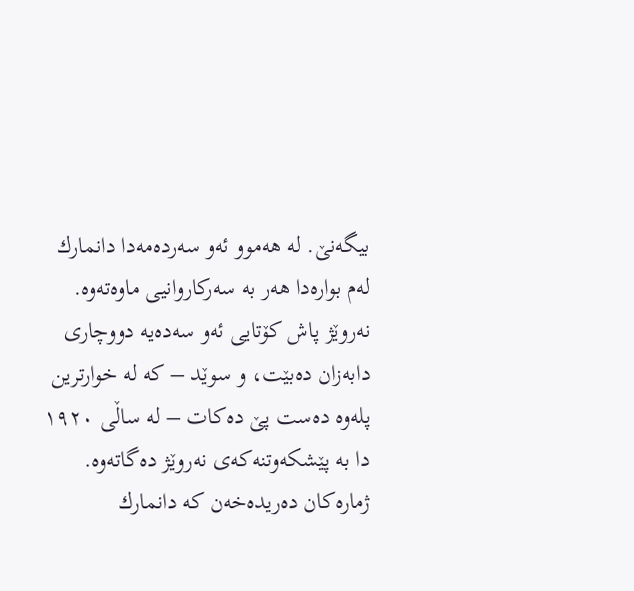بیگه‌نێ. له‌ هه‌موو ئه‌و سه‌رده‌مه‌دا دانمارك له‌م بواره‌دا هه‌ر به‌ سه‌ركاروانیی ماوه‌ته‌وه‌. نه‌روێژ پاش كۆتایی ئه‌و سه‌ده‌یه‌ دووچاری دابه‌زان ده‌بێت، و سوێد – كه‌ له‌ خوارترین پله‌وه‌ ده‌ست پێ ده‌كات – له‌ ساڵی ١٩٢٠ دا به‌ پێشكه‌وتنه‌كه‌ی نه‌روێژ ده‌گاته‌وه‌. ژماره‌كان ده‌ریده‌خه‌ن كه‌ دانمارك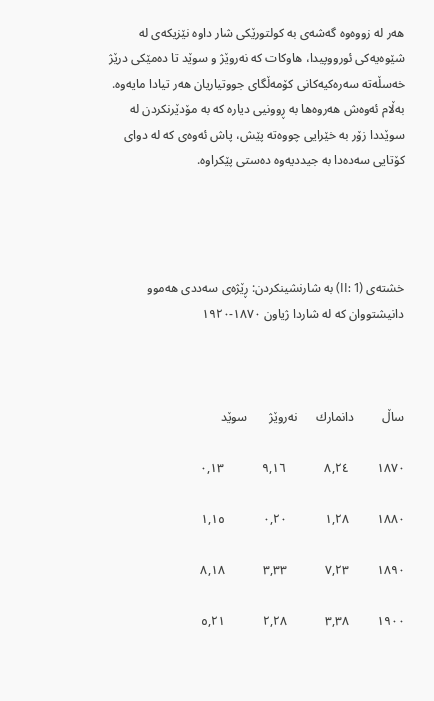هه‌ر له‌ زووه‌وه‌ گه‌شه‌ی به‌ كولتورێكی شار داوه‌ نێزیكه‌ی له‌ شێوه‌یه‌كی ئورووپیدا، هاوكات كه‌ نه‌روێژ و سوێد تا ده‌مێكی درێژ خه‌سڵه‌ته‌ سه‌ره‌كیه‌كانی كۆمه‌ڵگای جووتیاریان هه‌ر تیادا مایه‌وه‌. به‌ڵام ئه‌وه‌ش هه‌روه‌ها به‌ ڕوونیی دیاره‌ كه‌ به‌ مۆدێرنكردن له‌ سوێددا زۆر به‌ خێرایی چووه‌ته‌ پێش، پاش ئه‌وه‌ی كه‌ له‌ دوای كۆتایی سه‌ده‌دا به‌ جیددیه‌وه‌ ده‌ستی پێكراوه‌.




خشته‌ی (II: 1) به‌ شارنشینكردن: ڕێژه‌ی سه‌ددی هه‌موو دانیشتووان كه‌ له‌ شاردا ژیاون ١٨٧٠-١٩٢٠



ساڵ         دانمارك      نه‌روێژ       سوێد

١٨٧٠         ٨,٢٤            ٩,١٦            ٠,١٣

١٨٨٠         ١,٢٨            ٠,٢٠            ١,١٥

١٨٩٠         ٧,٢٣            ٣,٣٣            ٨,١٨

١٩٠٠         ٣,٣٨            ٢,٢٨            ٥,٢١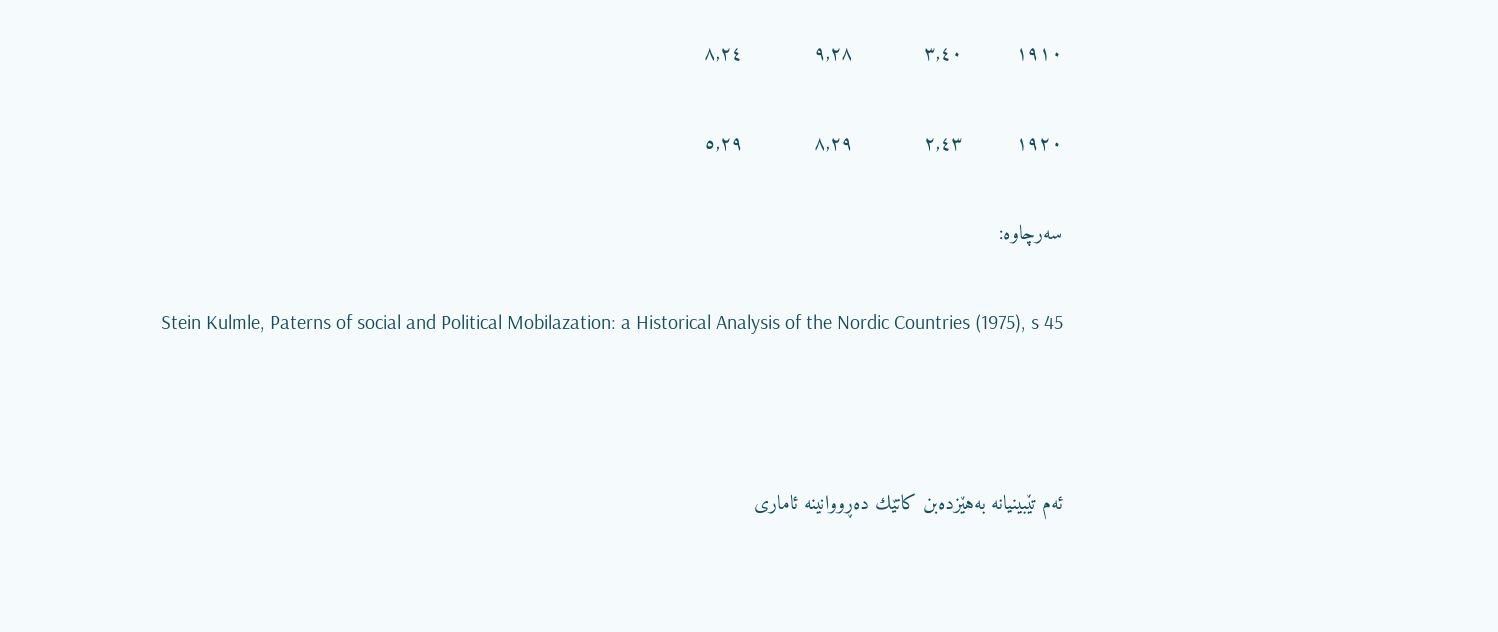١٩١٠         ٣,٤٠            ٩,٢٨            ٨,٢٤

١٩٢٠         ٢,٤٣            ٨,٢٩            ٥,٢٩

سه‌رچاوه‌:

Stein Kulmle, Paterns of social and Political Mobilazation: a Historical Analysis of the Nordic Countries (1975), s 45



ئه‌م تێبینیانه‌ به‌هێزده‌بن كاتێك ده‌ڕووانینه‌ ئاماری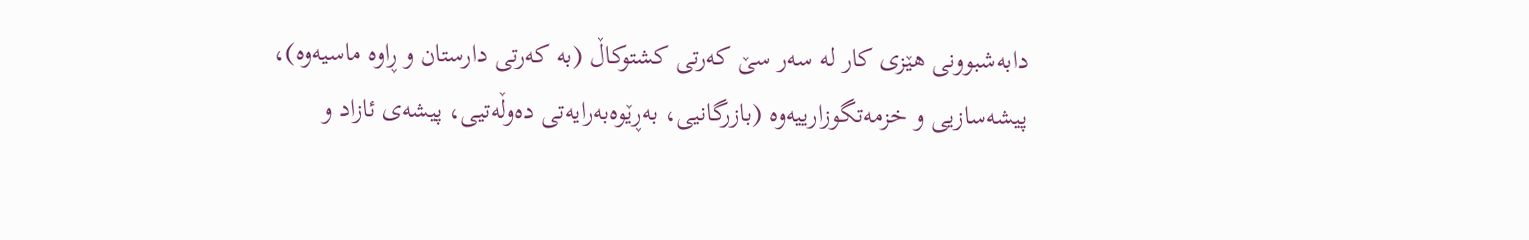دابه‌شبوونی هێزی كار له‌ سه‌ر سێ كه‌رتی كشتوكاڵ (به‌ كه‌رتی دارستان و ڕاوه‌ ماسیه‌وه‌)، پیشه‌سازیی و خزمه‌تگوزارییه‌وه‌ (بازرگانیی، به‌ڕێوه‌به‌رایه‌تی ده‌وڵه‌تیی، پیشه‌ی ئازاد و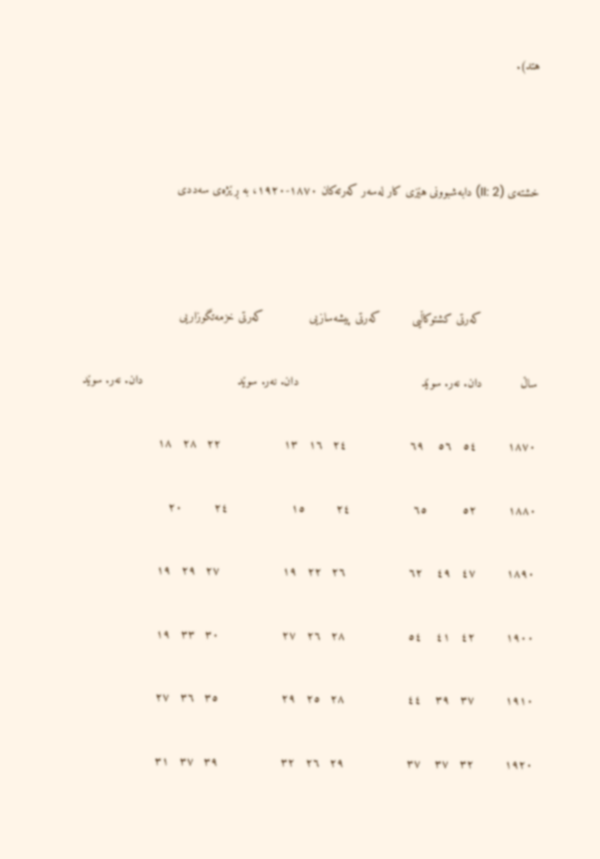هتد).



خشته‌ی (II: 2) دابه‌شبوونی هێزی كار له‌سه‌ر كه‌رته‌كان ١٨٧٠-١٩٢٠، به‌ ڕێژه‌ی سه‌ددی



                كه‌رتی كشتوكاڵیی         كه‌رتی پیشه‌سازیی             كه‌رتی خزمه‌تگوزاریی

ساڵ           دان. نه‌ر. سوێد                                   دان. نه‌ر. سوێد                           دان. نه‌ر. سوێد

١٨٧٠         ٥٤   ٥٦    ٦٩                  ٢٤   ١٦   ١٣                  ٢٢   ٢٨   ١٨

١٨٨٠         ٥٢          ٦٥                  ٢٤         ١٥                  ٢٤         ٢٠

١٨٩٠         ٤٧   ٤٩    ٦٢                  ٢٦   ٢٢   ١٩                  ٢٧   ٢٩   ١٩

١٩٠٠         ٤٢   ٤١    ٥٤                  ٢٨   ٢٦   ٢٧                  ٣٠   ٣٣   ١٩

١٩١٠         ٣٧   ٣٩    ٤٤                  ٢٨   ٢٥   ٢٩                  ٣٥   ٣٦   ٢٧

١٩٢٠         ٣٢   ٣٧    ٣٧                  ٢٩   ٢٦   ٣٢                  ٣٩   ٣٧   ٣١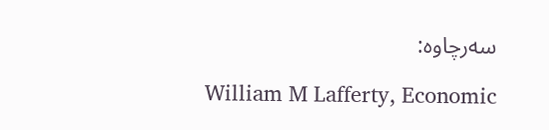سه‌رچاوه‌:

William M Lafferty, Economic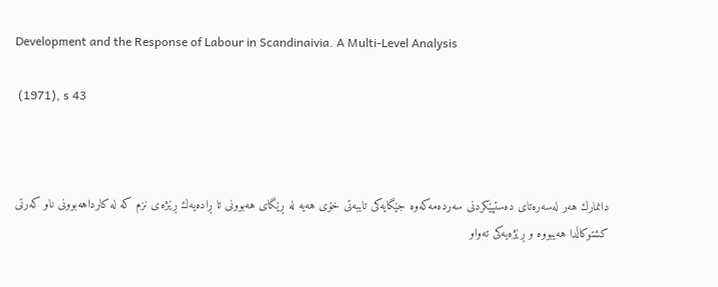Development and the Response of Labour in Scandinaivia. A Multi-Level Analysis

 (1971), s 43



دانمارك هه‌ر له‌سه‌ره‌تای ده‌ستپێكردنی سه‌رده‌مه‌كه‌وه‌ جێگایه‌كی تایبه‌تی خۆی هه‌یه‌ له‌ ڕێگای هه‌بوونی تا ڕاده‌یه‌ك ڕێژه‌ی نزم كه‌ له‌ كارداهه‌بوونی ناو‌ كه‌رتی كشتوكاڵدا هه‌یبووه‌ و ڕێژه‌یه‌كی ته‌واو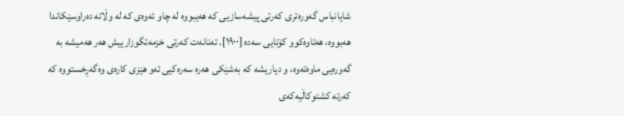شایانباس گه‌وره‌تری كه‌رتی پیشه‌سازیی كه‌ هه‌یبووه‌ له‌ چاو ئه‌وه‌ی كه‌ له‌ وڵاته‌ ده‌راوسێكاندا هه‌بووه‌، هه‌تاوه‌كوو كۆتایی سه‌ده‌ [١٩٠٠]. ته‌نانه‌ت كه‌رتی خزمه‌تگوزارییش هه‌ر هه‌میشه‌ به‌ گه‌وره‌یی ماوه‌ته‌وه‌، و دیاریشه‌ كه‌ به‌شێكی هه‌ره‌ سه‌ره‌كیی ئه‌و هێزی كاره‌ی وه‌گه‌ڕخستووه‌ كه‌ كه‌رته‌ كشتوكاڵیه‌كه‌ی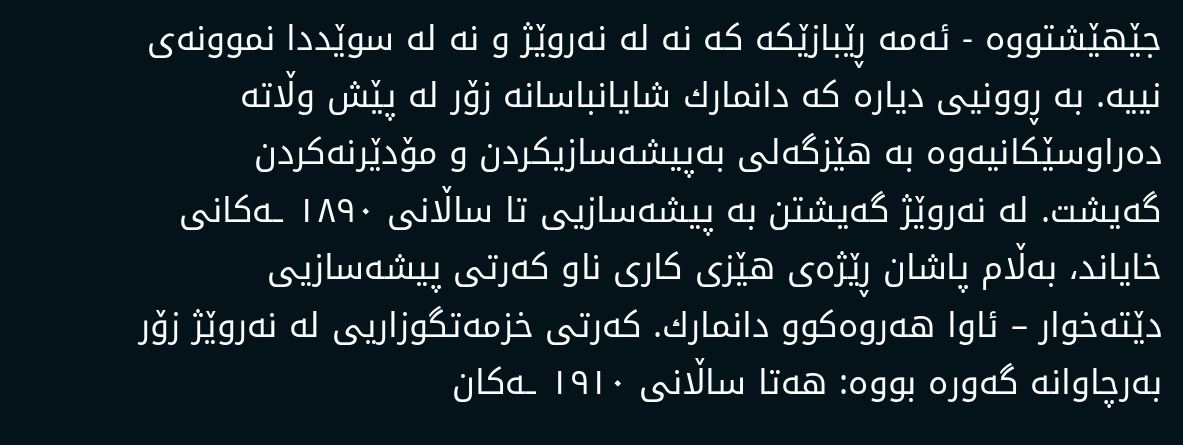جێهێشتووه‌ - ئه‌مه‌ ڕێبازێكه‌ كه‌ نه‌ له‌ نه‌روێژ و نه‌ له‌ سوێددا نموونه‌ی نییه‌. به‌ ڕوونیی دیاره‌ كه‌ دانمارك شایانباسانه‌ زۆر له‌ پێش وڵاته‌ ده‌راوسێكانیه‌وه ‌به‌ هێزگه‌لی به‌پیشه‌سازیكردن و مۆدێرنه‌كردن گه‌یشت. له‌ نه‌روێژ گه‌یشتن به‌ پیشه‌سازیی تا ساڵانی ١٨٩٠ ـه‌كانی خایاند، به‌ڵام پاشان ڕێژه‌ی هێزی كاری ناو كه‌رتی پیشه‌سازیی دێته‌خوار – ئاوا هه‌روه‌كوو دانمارك. كه‌رتی خزمه‌تگوزاریی له‌ نه‌روێژ زۆر به‌رچاوانه‌ گه‌وره‌ بووه‌: هه‌تا ساڵانی ١٩١٠ ـه‌كان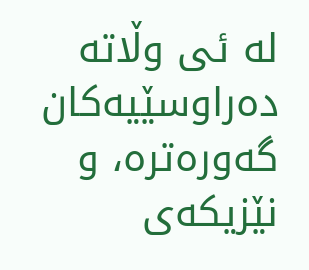له‌ ئی وڵاته‌ ده‌راوسێیه‌كان گه‌وره‌تره‌، و نێزیكه‌ی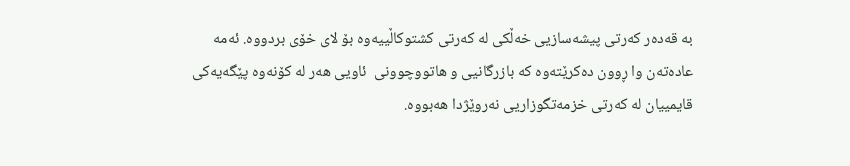به‌ قه‌ده‌ر كه‌رتی پیشه‌سازیی خه‌ڵكی له‌ كه‌رتی كشتوكاڵییه‌وه‌ بۆ لای خۆی بردووه‌. ئه‌مه‌ عاده‌ته‌ن وا ڕوون ده‌كرێته‌وه‌ كه‌ بازرگانیی و هاتووچوونی  ئاویی هه‌ر له‌ كۆنه‌وه‌ پێگه‌یه‌كی قایمییان له‌ كه‌رتی خزمه‌تگوزاریی نه‌روێژدا هه‌بووه‌.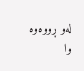له‌و ڕووه‌وه‌ وا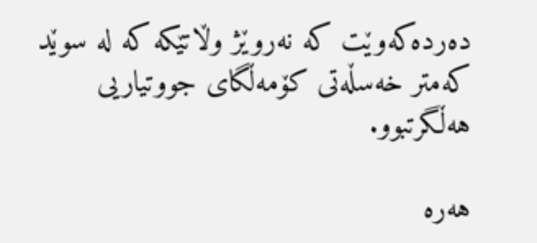ده‌رده‌كه‌وێت كه‌ نه‌روێژ وڵاتێكه‌ كه‌ له‌ سوێد كه‌متر خه‌سڵه‌تی كۆمه‌ڵگای جووتیاریی هه‌ڵگرتبوو‌.

هه‌ره‌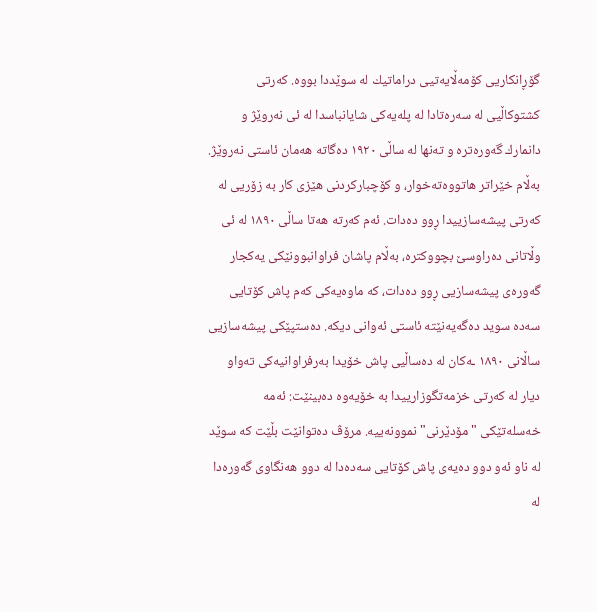گۆڕانكاریی كۆمه‌ڵایه‌تیی دراماتیك له‌ سوێددا بووه‌. كه‌رتی كشتوكاڵیی له‌ سه‌ره‌تادا له‌ پله‌یه‌كی شایانباسدا له‌ ئی نه‌روێژ و دانمارك گه‌وره‌تره‌ و ته‌نها له‌ ساڵی ١٩٢٠ ده‌گاته‌ هه‌مان ئاستی نه‌روێژ. به‌ڵام خێراتر هاتووه‌ته‌خوار، و كۆچباركردنی هێزی كار به‌ زۆریی له‌ كه‌رتی پیشه‌سازییدا ڕوو ده‌دات. ئه‌م كه‌رته‌ هه‌تا ساڵی ١٨٩٠ له‌ ئی وڵاتانی ده‌راوسێ بچووكتره‌، به‌ڵام پاشان فراوانبوونێكی یه‌كجار گه‌وره‌ی پیشه‌سازیی ڕوو ده‌دات، كه‌ ماوه‌یه‌كی كه‌م پاش كۆتایی سه‌ده‌ سوید ده‌گه‌یه‌نێته‌ ئاستی ئه‌وانی دیكه‌. ده‌ستپێكی پیشه‌سازیی ساڵانی ١٨٩٠ ـه‌كان له‌ ده‌ساڵیی پاش خۆیدا به‌رفراوانیه‌كی ته‌واو دیار له‌ كه‌رتی خزمه‌تگوزارییدا به‌ خۆیه‌وه‌ ده‌بینێت: ئه‌مه‌ خه‌سله‌تێكی "مۆدێرنی" نموونه‌ییه‌. مرۆڤ ده‌توانێت بڵێت كه‌ سوێد له‌ ناو ئه‌و دوو ده‌یه‌ی پاش كۆتایی سه‌ده‌دا له‌ دوو هه‌نگاوی گه‌وره‌دا له‌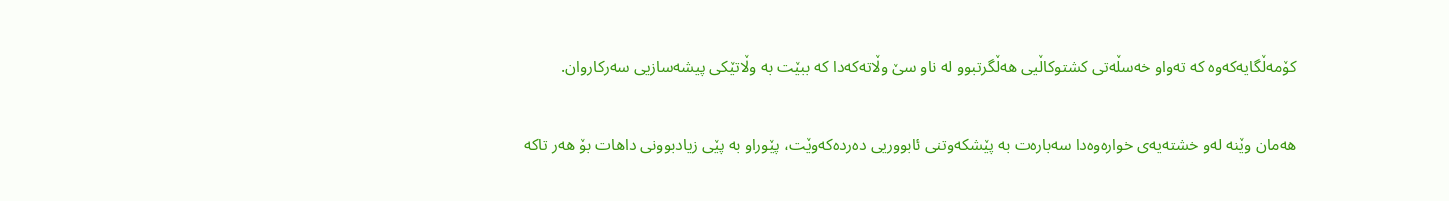كۆمه‌ڵگایه‌كه‌وه‌ كه‌ ته‌واو خه‌سڵه‌تی كشتوكاڵیی هه‌ڵگرتبوو له‌ ناو سێ وڵاته‌كه‌دا كه‌ ببێت به‌ وڵاتێكی پیشه‌سازیی سه‌ركاروان.

هه‌مان وێنه‌ له‌و خشته‌یه‌ی خواره‌وه‌دا سه‌باره‌ت به‌ پێشكه‌وتنی ئابووریی ده‌رده‌كه‌وێت، پێوراو به‌ پێی زیادبوونی داهات بۆ هه‌ر تاكه‌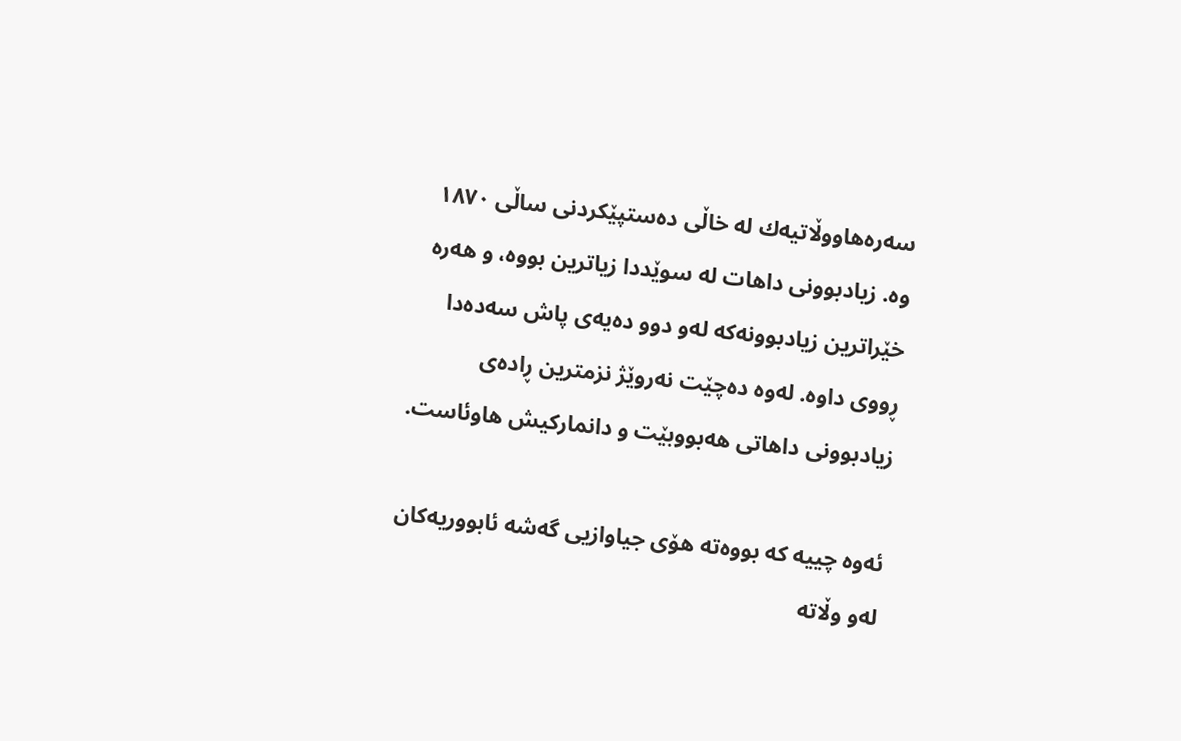سه‌ره‌هاووڵاتیه‌ك له‌ خاڵی ده‌ستپێكردنی ساڵی ١٨٧٠ وه‌. زیادبوونی داهات له‌ سوێددا زیاترین بووه‌، و هه‌ره‌ خێراترین زیادبوونه‌كه‌ له‌و دوو ده‌یه‌ی پاش سه‌ده‌دا ڕووی داوه‌. له‌وه‌ ده‌چێت نه‌روێژ نزمترین ڕاده‌ی زیادبوونی داهاتی هه‌بووبێت و دانماركیش هاوئاست.

ئه‌وه‌ چییه‌ كه‌ بووه‌ته‌ هۆی جیاوازیی گه‌شه‌ ئابووریه‌كان له‌و وڵاته‌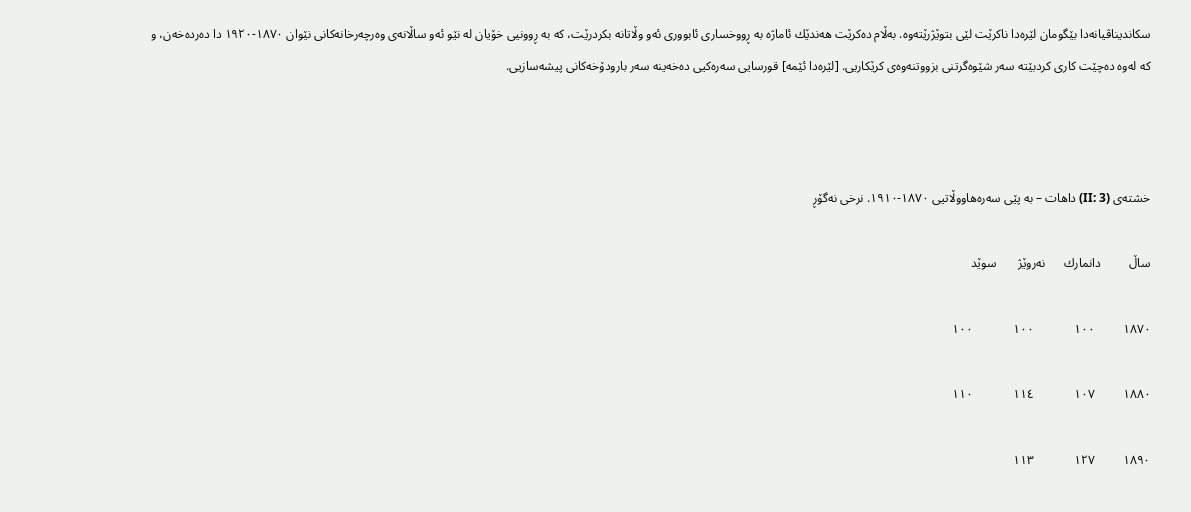سكاندیناڤیانه‌دا بێگومان لێره‌دا ناكرێت لێی بتوێژرێته‌وه‌. به‌ڵام ده‌كرێت هه‌ندێك ئاماژه‌ به‌ ڕووخساری ئابووری ئه‌و وڵاتانه‌ بكردرێت، كه‌ به‌ ڕوونیی خۆیان له‌ نێو ئه‌و ساڵانه‌ی وه‌رچه‌رخانه‌كانی نێوان ١٨٧٠-١٩٢٠ دا ده‌رده‌خه‌ن، و كه‌ له‌وه‌ ده‌چێت كاری كردبێته‌ سه‌ر شێوه‌گرتنی بزووتنه‌وه‌ی كرێكاریی. [لێره‌دا ئێمه‌] قورسایی سه‌ره‌كیی ده‌خه‌ینه‌ سه‌ر بارودۆخه‌كانی پیشه‌سازیی.



خشته‌ی (II: 3) داهات – به‌ پێی سه‌ره‌هاووڵاتیی ١٨٧٠-١٩١٠. نرخی نه‌گۆڕ

ساڵ         دانمارك      نه‌روێژ       سوێد

١٨٧٠         ١٠٠             ١٠٠             ١٠٠

١٨٨٠         ١٠٧             ١١٤             ١١٠

١٨٩٠         ١٢٧             ١١٣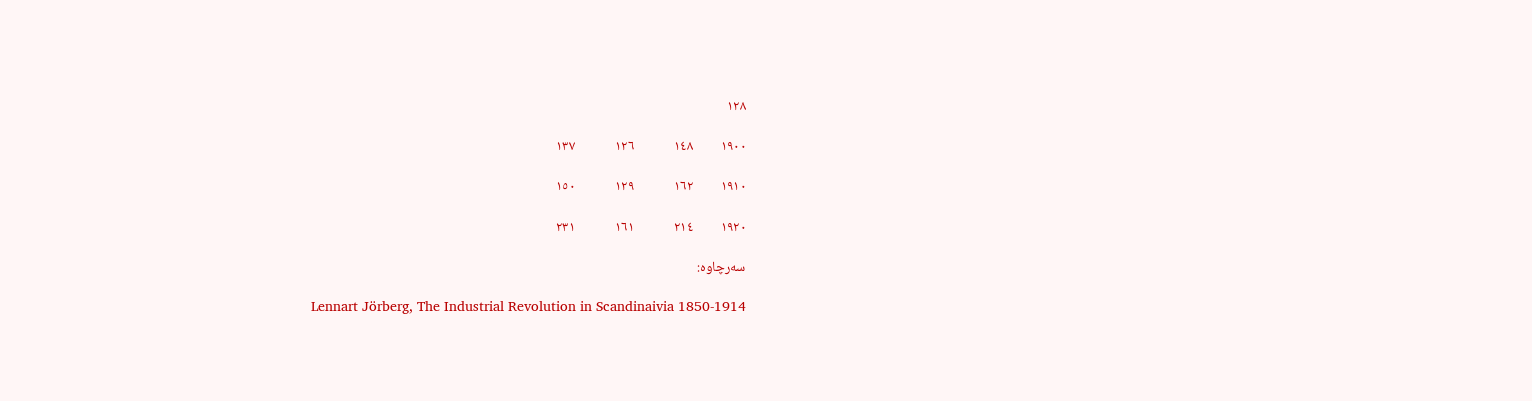١٢٨

١٩٠٠         ١٤٨             ١٢٦             ١٣٧

١٩١٠         ١٦٢             ١٢٩             ١٥٠

١٩٢٠         ٢١٤             ١٦١             ٢٣١

سه‌رچاوه‌:

Lennart Jörberg, The Industrial Revolution in Scandinaivia 1850-1914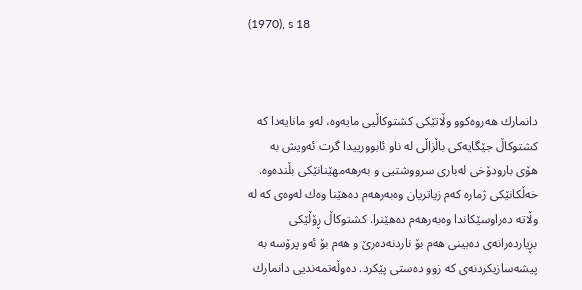(1970), s 18



دانمارك هه‌روه‌كوو وڵاتێكی كشتوكاڵیی مایه‌وه‌، له‌و مانایه‌دا كه‌ كشتوكاڵ جێگایه‌كی باڵزاڵی له‌ ناو ئابوورییدا گرت ئه‌ویش به‌ هۆی بارودۆخی له‌باری سرووشتیی و به‌رهه‌مهێنانێكی بڵنده‌وه‌. خه‌ڵكانێكی ژماره‌ كه‌م زیاتریان وه‌به‌رهه‌م ده‌هێنا وه‌ك له‌وه‌ی كه‌ له‌ وڵاته‌ ده‌راوسێكاندا وه‌به‌رهه‌م ده‌هێنرا. كشتوكاڵ ڕۆڵێكی بڕیارده‌رانه‌ی ده‌بینی هه‌م بۆ ناردنه‌ده‌رێ و هه‌م بۆ ئه‌و پرۆسه‌ به‌ پیشه‌سازیكردنه‌ی كه‌ زوو ده‌ستی پێكرد. ده‌وڵه‌تمه‌ندیی دانمارك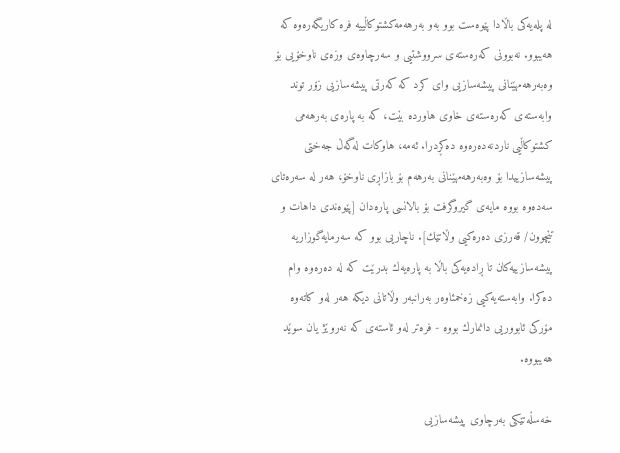له‌ پله‌یه‌كی باڵادا پێوه‌ست بوو به‌و به‌رهه‌مه‌كشتوكاڵییه‌ فره‌ كاریگه‌ره‌وه‌ كه‌ هه‌یبوو. نه‌بوونی كه‌ره‌سته‌ی سرووشتیی و سه‌رچاوه‌ی وزه‌ی‌ ناوخۆیی بۆ وه‌به‌رهه‌مهێنانی پیشه‌سازیی وای كرد كه‌ كه‌رتی پیشه‌سازیی زۆر توند وابه‌سته‌ی كه‌ره‌سته‌ی خاوی هاورده‌ بێت، كه‌ به‌ پاره‌ی به‌رهه‌می كشتوكاڵیی ناردنه‌ده‌ره‌وه‌ ده‌كڕدرا. ئه‌مه‌، هاوكات له‌گه‌ڵ جه‌ختی پیشه‌سازییدا بۆ وه‌به‌رهه‌مهێنانی به‌رهه‌م بۆ بازاڕی ناوخۆ، هه‌ر له‌ سه‌ره‌تای سه‌ده‌وه ‌بووه‌ مایه‌ی گیروگرفت بۆ بالانسی پاره‌دان [پێوه‌ندی داهات و تێچوون/ قه‌رزی ده‌ره‌كیی وڵاتێك]. ناچاریی بوو كه‌ سه‌رمایه‌گوزاریه‌ پیشه‌سازییه‌كان تا ڕاده‌یه‌كی باڵا به‌ پاره‌یه‌ك بدرێت كه‌ له‌ ده‌ره‌وه‌ وام ده‌كرا. وابه‌سته‌یه‌كیی زه‌خمئاوه‌ر به‌رانبه‌ر وڵاتانی دیكه‌ هه‌ر له‌و كاته‌وه‌ مۆركی ئابووریی دانمارك بووه‌ - فره‌تر له‌و ئاسته‌ی كه‌ نه‌روێژ یان سوێد هه‌یبووه‌.

خه‌سڵه‌تێكی به‌رچاوی پیشه‌سازیی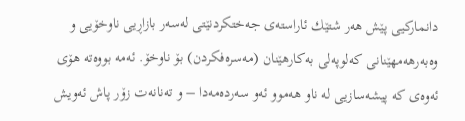دانماركیی پێش هه‌ر شتێك ئاراسته‌ی جه‌ختكردنێتی له‌سه‌ر بازاڕیی ناوخۆیی و وه‌به‌رهه‌مهێنانی كه‌لوپه‌لی به‌كارهێنان (مه‌سره‌فكردن) بۆ ناوخۆ. ئه‌مه‌ بووه‌ته‌ هۆی ئه‌وه‌ی كه‌ پیشه‌سازیی له‌ ناو هه‌موو ئه‌و سه‌رده‌مه‌دا – و ته‌نانه‌ت زۆر پاش ئه‌ویش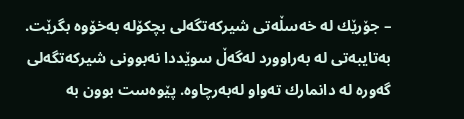– جۆرێك له‌ خه‌سڵه‌تی شیركه‌تگه‌لی بچكۆله‌ به‌خۆوه‌ بگرێت. به‌تایبه‌تی له‌ به‌راوورد له‌گه‌ڵ سوێددا نه‌بوونی شیركه‌تگه‌لی گه‌وره‌ له‌ دانمارك ته‌واو له‌به‌رچاوه‌. پێوه‌ست بوون به‌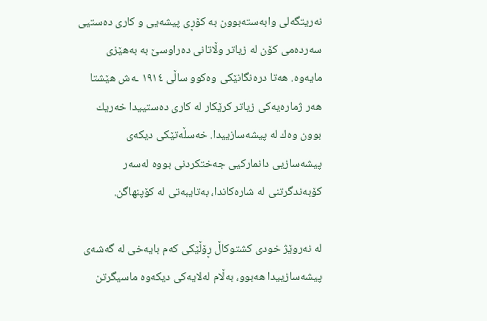نه‌ریتگه‌لی وابه‌سته‌بوون به‌ كۆڕی پیشه‌یی و كاری ده‌ستیی سه‌رده‌می كۆن له‌ زیاتر وڵاتانی ده‌راوسێ به‌ به‌هێزی مایه‌وه‌. هه‌تا دره‌نگانێكی وه‌كوو ساڵی ١٩١٤ ـه‌ش هێشتا هه‌ر ژماره‌یه‌كی زیاتر كرێكار له‌ كاری ده‌ستییدا خه‌ریك بوون وه‌ك له‌ پیشه‌سازییدا. خه‌سڵه‌تێكی دیكه‌ی پیشه‌سازیی دانماركیی جه‌ختكردنی بووه‌ له‌سه‌ر كۆبه‌ندگرتنی له‌ شاره‌كاندا، به‌تایبه‌تی له‌ كۆپنهاگن.

له‌ نه‌روێژ خودی كشتوكاڵ ڕۆڵێكی كه‌م بایه‌خی له‌ گه‌شه‌ی پیشه‌سازییدا هه‌بوو، به‌ڵام له‌لایه‌كی دیكه‌وه‌ ماسیگرتن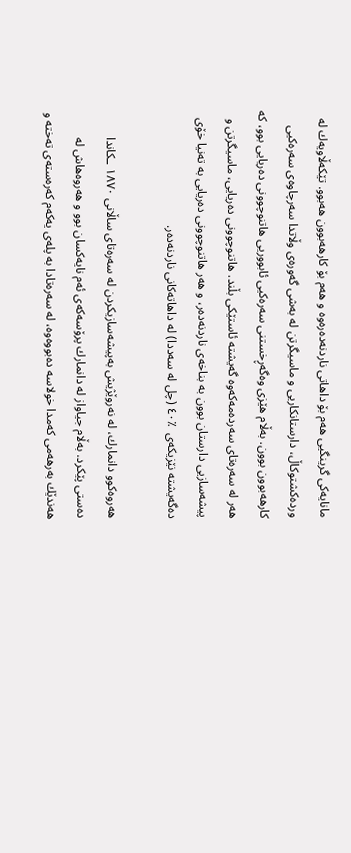مانایه‌كی گرینگیی هه‌م بۆ داهاتی ناردنه‌ده‌ره‌وه‌ و هه‌م بۆ كارهه‌بوون هه‌بوو. تێكه‌ڵاویه‌ك له‌ ورده‌كشتوكاڵ، دارستانكاریی و ماسیگرتن له‌ به‌شی گه‌وره‌ی وڵاتدا سه‌رچاوه‌ی سه‌ره‌كیی كارهه‌بوون بوون. به‌ڵام هێزی وه‌گه‌ڕخستنی سه‌ره‌كیی ئابووریی هاتنوچوونی ده‌ریایی بوو، كه‌ هه‌ر له‌ سه‌ره‌تای سه‌رده‌مه‌كه‌وه‌ گه‌یشته‌ ئاستێكی بڵند. هاتنوچوونی ده‌ریایی، ماسیگرتن و پیشه‌سازیی دارستان بوون به‌ بناخه‌ی ناردنه‌ده‌ر، و هه‌ر هاتنوچوونی ده‌ریایی به‌ ته‌نیا خۆی ده‌گه‌یشته نێزیكه‌ی ‌ ٪٤٠ (چل له‌ سه‌ددا) له‌ داهاته‌كانی ناردنه‌ده‌ر.

هه‌روه‌كوو دانمارك، له‌ نه‌روێژیش به‌پیشه‌سازیكردن له‌ سه‌ره‌تای ساڵانی ١٨٧٠ ـكاندا ده‌ستی پێكرد. به‌ڵام جیاواز له‌ دانمارك پرۆسه‌كه‌ی ئه‌م نایه‌كسان بوو و هه‌روه‌هاش له‌ هه‌ندێك به‌رهه‌می كه‌مدا خولاسه‌ ده‌بووه‌وه‌، له‌ سه‌ره‌تادا به‌ پله‌ی یه‌كه‌م كه‌ره‌سته‌ی ته‌خته‌ و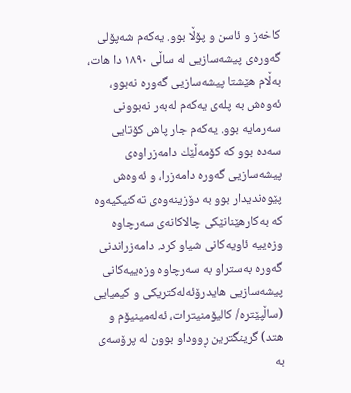كاخه‌ز و ئاسن و پۆڵا بوو. یه‌كه‌م شه‌پۆلی گه‌وره‌ی پیشه‌سازیی له‌ ساڵی ١٨٩٠ دا هات، به‌ڵام هێشتا پیشه‌سازیی گه‌وره‌ نه‌بوو، ئه‌وه‌ش به‌ پله‌ی یه‌كه‌م له‌به‌ر نه‌بوونی سه‌رمایه‌ بوو. یه‌كه‌م جار پاش كۆتایی سه‌ده‌ بوو كه‌ كۆمه‌ڵێك دامه‌زراوه‌ی پیشه‌سازیی گه‌وره‌ دامه‌زرا، و ئه‌وه‌ش پێوه‌ندیدار بوو به‌ دۆزینه‌وه‌ی ته‌كنیكیه‌وه‌ كه‌ به‌كارهێنانێكی چالاكانه‌ی سه‌رچاوه‌ وزه‌ییه‌ ئاویه‌كانی شیاو كرد. دامه‌زراندنی گه‌وره‌ به‌ستراو به‌ سه‌رچاوه‌ وزه‌ییه‌كانی پیشه‌سازیی هایدرۆئه‌له‌كتریكی و كیمیایی (ساڵپێتره‌/ كالیۆمنیترات، ئه‌له‌مینیۆم و هتد) گرینگترین ڕووداو بوون له‌ پرۆسه‌ی به‌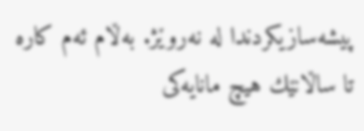پیشه‌سازیكردندا له‌ نه‌روێژ. به‌ڵام ئه‌م كاره‌ تا ساڵانێك هیچ مانایه‌كی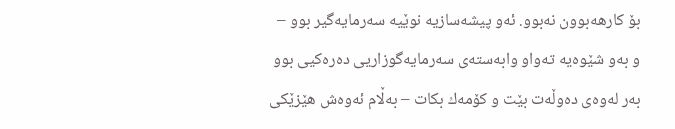بۆ كارهه‌بوون نه‌بوو. ئه‌و پیشه‌سازیه‌ نوێیه‌ سه‌رمایه‌گیر بوو – و به‌و شێوه‌یه‌ ته‌واو وابه‌سته‌ی سه‌رمایه‌گوزاریی ده‌ره‌كیی بوو به‌ر له‌وه‌ی ده‌وڵه‌ت بێت و كۆمه‌ك بكات – به‌ڵام ئه‌وه‌ش هێزێكی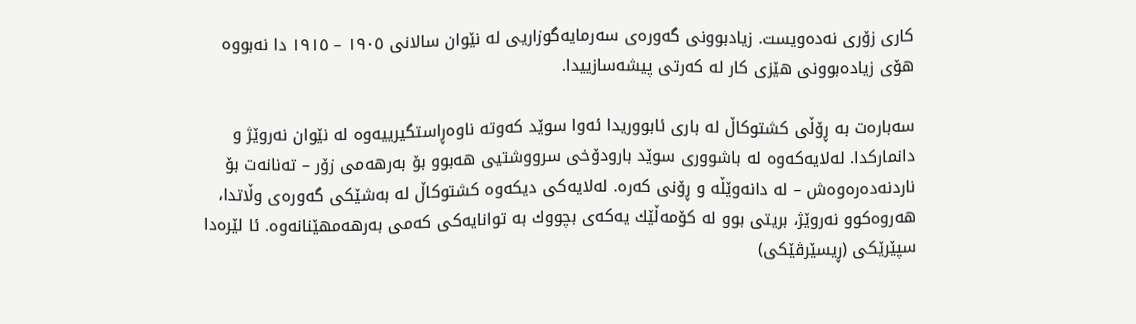كاری زۆری نه‌ده‌ویست. زیادبوونی گه‌وره‌ی سه‌رمایه‌گوزاریی له‌ نێوان سالانی ١٩٠٥ – ١٩١٥ دا نه‌بووه‌ هۆی زیاده‌بوونی هێزی كار له‌ كه‌رتی پیشه‌سازییدا.

سه‌باره‌ت به‌ ڕۆڵی كشتوكاڵ له‌ باری ئابووریدا ئه‌وا سوێد كه‌وته‌ ناوه‌ڕاستگیرییه‌وه‌ له‌ نێوان نه‌روێژ و دانماركدا. له‌لایه‌كه‌وه‌ له‌ باشووری سوێد بارودۆخی سرووشتیی ‌هه‌بوو بۆ به‌رهه‌می زۆر – ته‌نانه‌ت بۆ ناردنه‌ده‌ره‌وه‌ش – له‌ دانه‌وێڵه‌ و ڕۆنی كه‌ره‌. له‌لایه‌كی دیكه‌وه‌ كشتوكاڵ له‌ به‌شێكی گه‌وره‌ی وڵاتدا، هه‌روه‌كوو نه‌روێژ، بریتی بوو له‌ كۆمه‌ڵێك یه‌كه‌ی بچووك به‌ توانایه‌كی كه‌می به‌رهه‌مهێنانه‌وه‌. ئا لێره‌دا سپێرێكی (ڕیسێرڤێكی)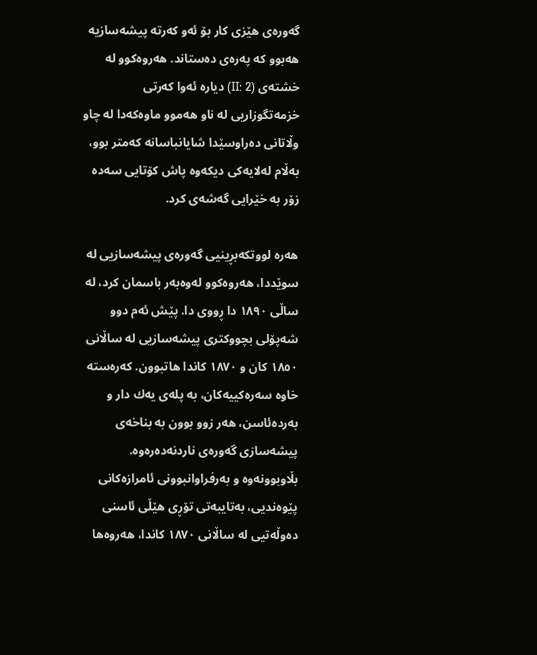گه‌وره‌ی هێزی كار بۆ ئه‌و كه‌رته‌ پیشه‌سازیه‌ هه‌بوو كه‌ په‌ره‌ی ده‌ستاند. هه‌روه‌كوو له‌ خشته‌ی (II: 2) دیاره ‌ئه‌وا كه‌رتی خزمه‌تگوزاریی له‌ ناو هه‌موو ماوه‌كه‌دا له‌ چاو وڵاتانی ده‌راوسێدا شایانباسانه‌ كه‌متر بوو، به‌ڵام له‌لایه‌كی دیكه‌وه‌ پاش كۆتایی سه‌ده‌ زۆر به‌ خێرایی گه‌شه‌ی كرد.

هه‌ره‌ لووتكه‌بڕینیی گه‌وره‌ی پیشه‌سازیی له‌ سوێددا، هه‌روه‌كوو له‌وه‌به‌ر باسمان كرد، له‌ ساڵی ١٨٩٠ دا ڕووی دا. پێش ئه‌م دوو شه‌پۆلی بچووكتری پیشه‌سازیی له‌ ساڵانی ١٨٥٠ كان و ١٨٧٠ كاندا هاتبوون. كه‌ره‌سته‌ خاوه‌ سه‌ره‌كییه‌كان، به‌ پله‌ی یه‌ك دار و به‌رده‌ئاسن، هه‌ر زوو بوون به‌ بناخه‌ی پیشه‌سازی گه‌وره‌ی ناردنه‌ده‌ره‌وه‌. بڵاوبوونه‌وه‌ و به‌رفراوانبوونی ئامرازه‌كانی پێوه‌ندیی، به‌تایبه‌تی تۆڕی هێڵی ئاسنی ده‌وڵه‌تیی له‌ ساڵانی ١٨٧٠ كاندا، هه‌روه‌ها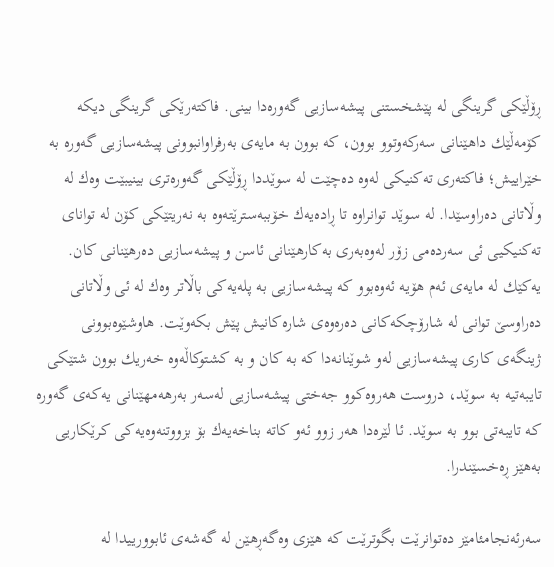ڕۆڵێكی گرینگی له‌ پێشخستنی پیشه‌سازیی گه‌وره‌دا بینی. فاكته‌رێكی گرینگی دیكه‌ كۆمه‌ڵێك داهێنانی سه‌ركه‌وتوو بوون، كه‌ بوون به‌ مایه‌ی به‌رفراوانبوونی پیشه‌سازیی گه‌وره‌ به‌ خێراییش؛ فاكته‌ری ته‌كنیكی له‌وه‌ ده‌چێت له‌ سوێددا ڕۆڵێكی گه‌وره‌تری بینیبێت وه‌ك له‌ وڵاتانی ده‌راوسێدا. له‌ سوێد توانراوه‌ تا ڕاده‌یه‌ك خۆببه‌سترێته‌وه‌ به‌ نه‌ریتێكی كۆن له‌ توانای ته‌كنیكیی ئی سه‌رده‌می زۆر له‌وه‌به‌ری به‌كارهێنانی ئاسن و پیشه‌سازیی ده‌رهێنانی كان. یه‌كێك له‌ مایه‌ی ئه‌م هۆیه‌ ئه‌وه‌بوو كه‌ پیشه‌سازیی به‌ پله‌یه‌كی باڵاتر وه‌ك له‌ ئی وڵاتانی ده‌راوسێ توانی له‌ شارۆچكه‌كانی ده‌ره‌وه‌ی شاره‌كانیش پێش بكه‌وێت. هاوشێوه‌بوونی ژینگه‌ی كاری پیشه‌سازیی له‌و شوێنانه‌دا كه‌ به‌ كان و به‌ كشتوكاڵه‌وه‌ خه‌ریك بوون شتێكی تایبه‌تیه‌ به‌ سوێد، دروست هه‌روه‌كوو جه‌ختی پیشه‌سازیی له‌سه‌ر به‌رهه‌مهێنانی یه‌كه‌ی گه‌وره‌ كه‌ تایبه‌تی بوو به‌ سوێد. ئا لێره‌دا هه‌ر زوو ئه‌و كاته‌ بناخه‌یه‌ك بۆ بزووتنه‌وه‌یه‌كی كرێكاریی به‌هێز ڕه‌خسێندرا.

سه‌رئه‌نجامئامێز ده‌توانرێت بگوترێت كه‌ هێزی وه‌گه‌ڕهێن له‌ گه‌شه‌ی ئابوورییدا له‌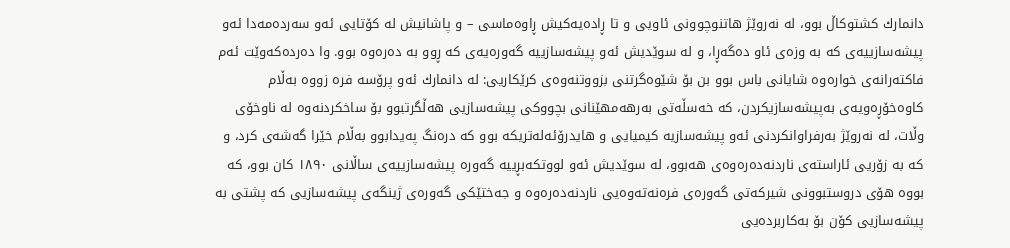دانمارك كشتوكاڵ بوو، له‌ نه‌روێژ هاتنوچوونی ئاویی و تا ڕاده‌یه‌كیش ڕاوه‌ماسی – و پاشانیش له‌ كۆتایی ئه‌و سه‌رده‌مه‌دا ئه‌و پیشه‌سازییه‌ی كه‌ به‌ وزه‌ی ئاو ده‌گه‌ڕا، و له‌ سوێدیش ئه‌و پیشه‌سازییه‌ گه‌وره‌یه‌ی كه‌ ڕوو به‌ ده‌ره‌وه‌ بوو. وا ده‌رده‌كه‌وێت ئه‌م فاكته‌رانه‌ی خواره‌وه‌ شایانی باس بوو بن بۆ شێوه‌گرتنی بزووتنه‌وه‌ی كرێكاریی: له‌ دانمارك ئه‌و پرۆسه‌ فره‌ زووه‌ به‌ڵام كاوه‌خۆڕه‌ویه‌ی به‌پیشه‌سازیكردن، كه‌ خه‌سڵه‌تی به‌رهه‌مهێنانی بچووكی پیشه‌سازیی هه‌ڵگرتبوو بۆ ساخكردنه‌وه‌ له‌ ناوخۆی وڵات، له‌ نه‌روێژ به‌رفراوانكردنی ئه‌و پیشه‌سازیه‌ كیمیایی و هایدرۆئه‌له‌تریكه‌ بوو كه‌ دره‌نگ په‌یدابوو به‌ڵام خێرا گه‌شه‌ی كرد، و كه‌ به‌ زۆریی ئاراسته‌ی ناردنه‌ده‌ره‌وه‌ی هه‌بوو، له‌ سوێدیش ئه‌و لووتكه‌بڕییه‌ گه‌وره‌ پیشه‌سازییه‌ی ساڵانی ١٨٩٠ كان بوو، كه‌ بووه‌ هۆی دروستبوونی شیركه‌تی گه‌وره‌ی فره‌نه‌ته‌وه‌یی ناردنه‌ده‌ره‌وه‌ و جه‌ختێكی گه‌وره‌ی ژینگه‌ی پیشه‌سازیی كه‌ پشتی به‌ پیشه‌سازیی كۆن بۆ به‌كاربرده‌یی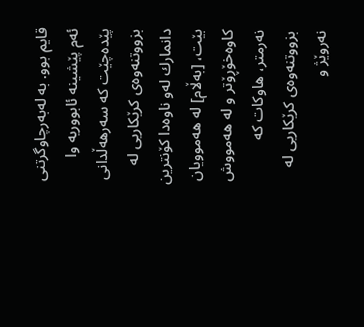قایم بوو. به‌ له‌به‌رچاوگرتنی ئه‌م پێشینه‌ ئابووریه‌ وا پێده‌چێت كه‌ سه‌رهه‌ڵدانی بزووتنه‌وه‌ی كرێكاریی له‌ دانمارك له‌و ناوه‌دا كۆنترین بێت، [به‌ڵام] له‌ هه‌موویان كاوه‌خۆڕۆتر و له‌ هه‌مووش نه‌رمتر، هاوكات كه‌ بزووتنه‌وه‌ی كرێكاریی له‌ نه‌روێژ و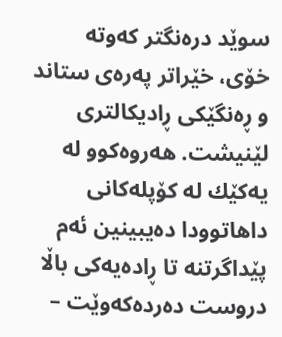سوێد دره‌نگتر كه‌وته‌ خۆی، خێراتر په‌ره‌ی ستاند و ڕه‌نگێكی ڕادیكالتری لێنیشت. هه‌روه‌كوو له‌ یه‌كێك له‌ كۆپله‌كانی داهاتوودا ده‌یبینین ئه‌م پێداگرتنه‌ تا ڕاده‌یه‌كی باڵا دروست ده‌رده‌كه‌وێت –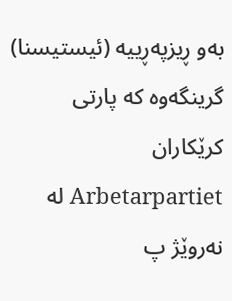به‌و ڕیزپه‌ڕییه‌ (ئیستیسنا) گرینگه‌وه‌ كه‌ پارتی كرێكاران Arbetarpartiet له‌ نه‌روێژ پ